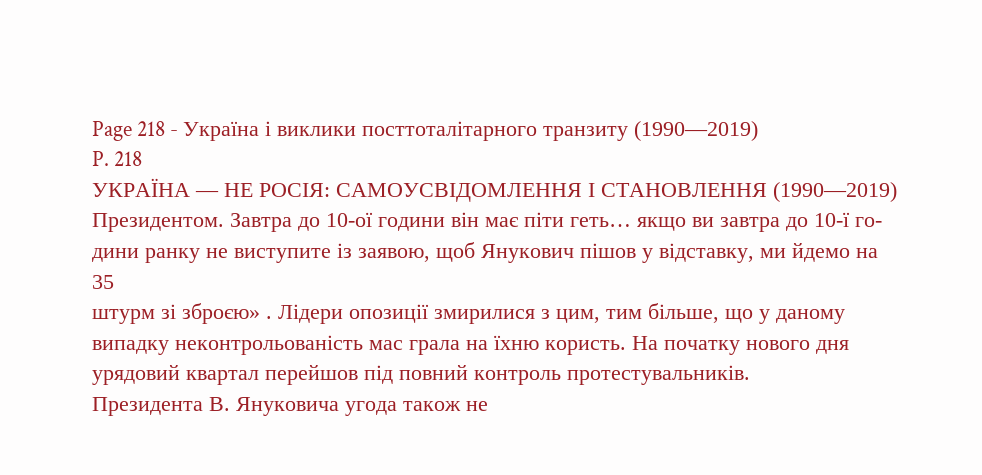Page 218 - Україна і виклики посттоталітарного транзиту (1990—2019)
P. 218
УКРАЇНА — НЕ РОСІЯ: САМОУСВІДОМЛЕННЯ І СТАНОВЛЕННЯ (1990—2019)
Президентом. Завтра до 10-ої години він має піти геть… якщо ви завтра до 10-ї го-
дини ранку не виступите із заявою, щоб Янукович пішов у відставку, ми йдемо на
35
штурм зі зброєю» . Лідери опозиції змирилися з цим, тим більше, що у даному
випадку неконтрольованість мас грала на їхню користь. На початку нового дня
урядовий квартал перейшов під повний контроль протестувальників.
Президента В. Януковича угода також не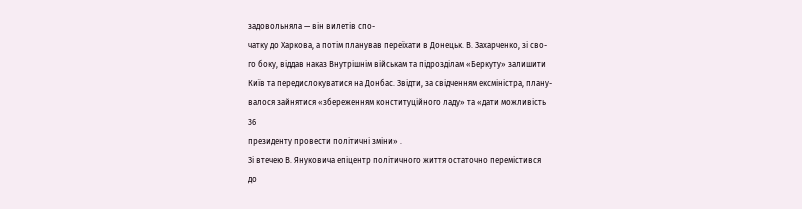задовольняла — він вилетів спо-
чатку до Харкова, а потім планував переїхати в Донецьк. В. Захарченко, зі сво-
го боку, віддав наказ Внутрішнім військам та підрозділам «Беркуту» залишити
Київ та передислокуватися на Донбас. Звідти, за свідченням ексміністра, плану-
валося зайнятися «збереженням конституційного ладу» та «дати можливість
36
президенту провести політичні зміни» .
Зі втечею В. Януковича епіцентр політичного життя остаточно перемістився
до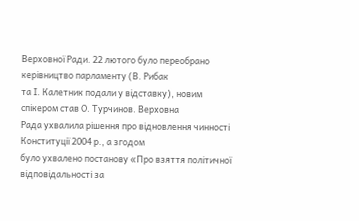Верховної Ради. 22 лютого було переобрано керівництво парламенту (В. Рибак
та І. Калетник подали у відставку), новим спікером став О. Турчинов. Верховна
Рада ухвалила рішення про відновлення чинності Конституції 2004 р., а згодом
було ухвалено постанову «Про взяття політичної відповідальності за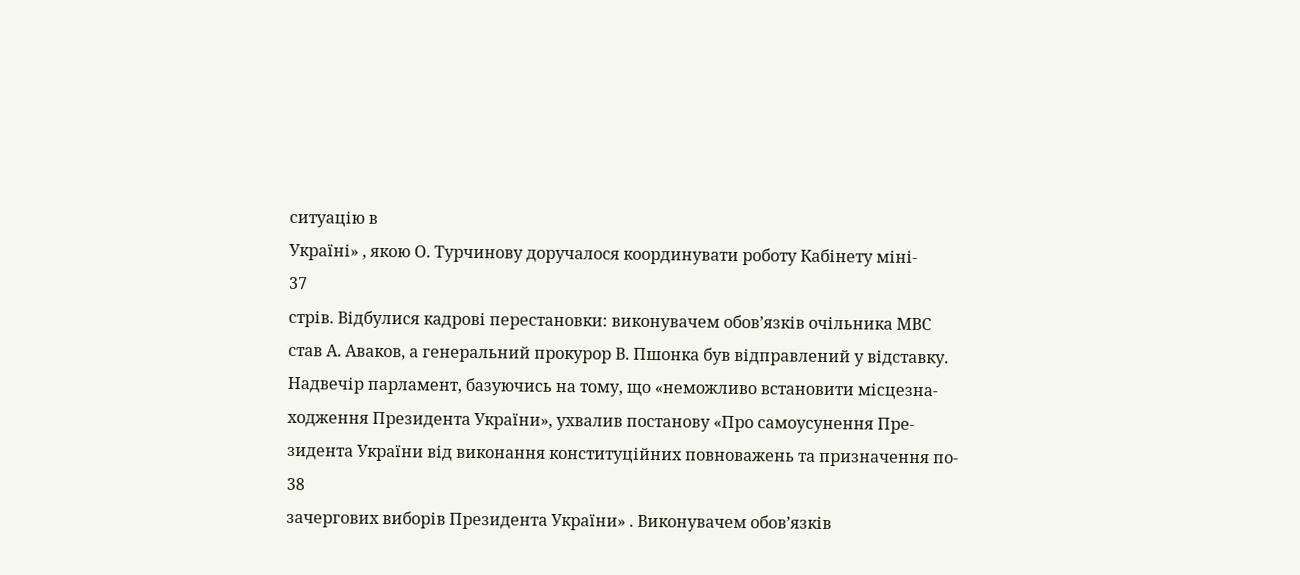ситуацію в
Україні» , якою О. Турчинову доручалося координувати роботу Кабінету міні-
37
стрів. Відбулися кадрові перестановки: виконувачем обов’язків очільника МВС
став А. Аваков, а генеральний прокурор В. Пшонка був відправлений у відставку.
Надвечір парламент, базуючись на тому, що «неможливо встановити місцезна-
ходження Президента України», ухвалив постанову «Про самоусунення Пре-
зидента України від виконання конституційних повноважень та призначення по-
38
зачергових виборів Президента України» . Виконувачем обов’язків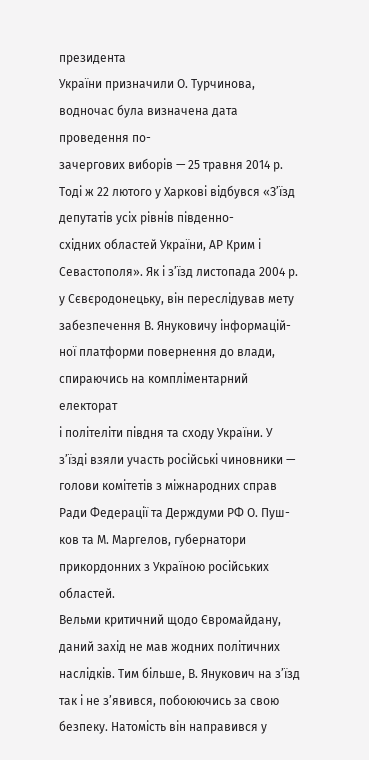президента
України призначили О. Турчинова, водночас була визначена дата проведення по-
зачергових виборів — 25 травня 2014 р.
Тоді ж 22 лютого у Харкові відбувся «З’їзд депутатів усіх рівнів південно-
східних областей України, АР Крим і Севастополя». Як і з’їзд листопада 2004 р.
у Сєвєродонецьку, він переслідував мету забезпечення В. Януковичу інформацій-
ної платформи повернення до влади, спираючись на компліментарний електорат
і політеліти півдня та сходу України. У з’їзді взяли участь російські чиновники —
голови комітетів з міжнародних справ Ради Федерації та Держдуми РФ О. Пуш-
ков та М. Маргелов, губернатори прикордонних з Україною російських областей.
Вельми критичний щодо Євромайдану, даний захід не мав жодних політичних
наслідків. Тим більше, В. Янукович на з’їзд так і не з’явився, побоюючись за свою
безпеку. Натомість він направився у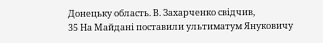Донецьку область. В. Захарченко свідчив,
35 На Майдані поставили ультиматум Януковичу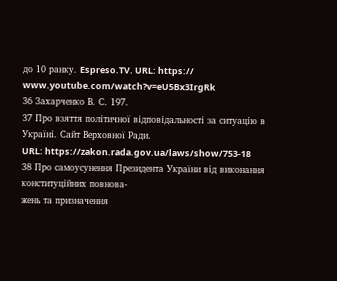до 10 ранку. Espreso.TV. URL: https://
www.youtube.com/watch?v=eU5Bx3IrgRk
36 Захарченко В. С. 197.
37 Про взяття політичної відповідальності за ситуацію в Україні. Сайт Верховної Ради.
URL: https://zakon.rada.gov.ua/laws/show/753-18
38 Про самоусунення Президента України від виконання конституційних повнова-
жень та призначення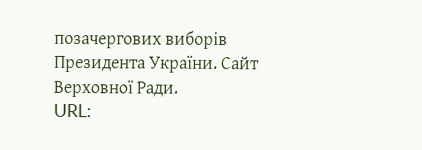позачергових виборів Президента України. Сайт Верховної Ради.
URL: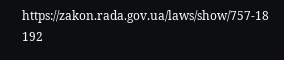https://zakon.rada.gov.ua/laws/show/757-18
192